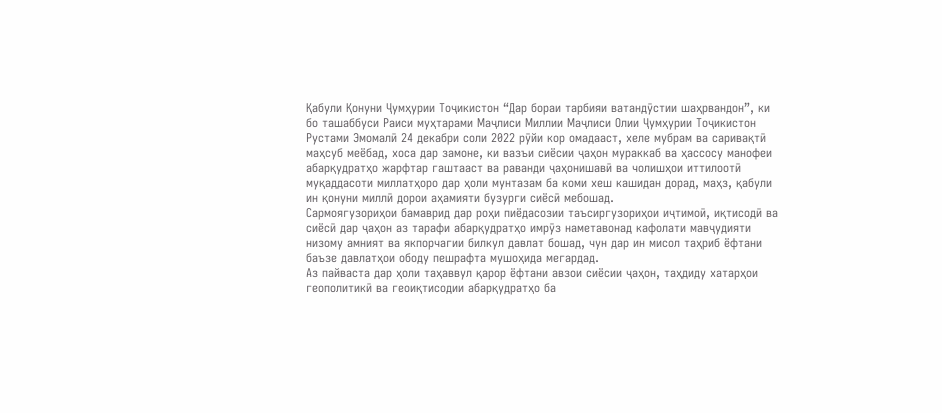Қабули Қонуни Ҷумҳурии Тоҷикистон “Дар бораи тарбияи ватандӯстии шаҳрвандон”, ки бо ташаббуси Раиси муҳтарами Маҷлиси Миллии Маҷлиси Олии Ҷумҳурии Тоҷикистон Рустами Эмомалӣ 24 декабри соли 2022 рӯйи кор омадааст, хеле мубрам ва саривақтӣ маҳсуб меёбад, хоса дар замоне, ки вазъи сиёсии ҷаҳон мураккаб ва ҳассосу манофеи абарқудратҳо жарфтар гаштааст ва раванди ҷаҳонишавӣ ва чолишҳои иттилоотӣ муқаддасоти миллатҳоро дар ҳоли мунтазам ба коми хеш кашидан дорад, маҳз, қабули ин қонуни миллӣ дорои аҳамияти бузурги сиёсӣ мебошад.
Сармоягузориҳои бамаврид дар роҳи пиёдасозии таъсиргузориҳои иҷтимоӣ, иқтисодӣ ва сиёсӣ дар ҷаҳон аз тарафи абарқудратҳо имрӯз наметавонад кафолати мавҷудияти низому амният ва якпорчагии билкул давлат бошад, чун дар ин мисол таҳриб ёфтани баъзе давлатҳои ободу пешрафта мушоҳида мегардад.
Аз пайваста дар ҳоли таҳаввул қарор ёфтани авзои сиёсии ҷаҳон, таҳдиду хатарҳои геополитикӣ ва геоиқтисодии абарқудратҳо ба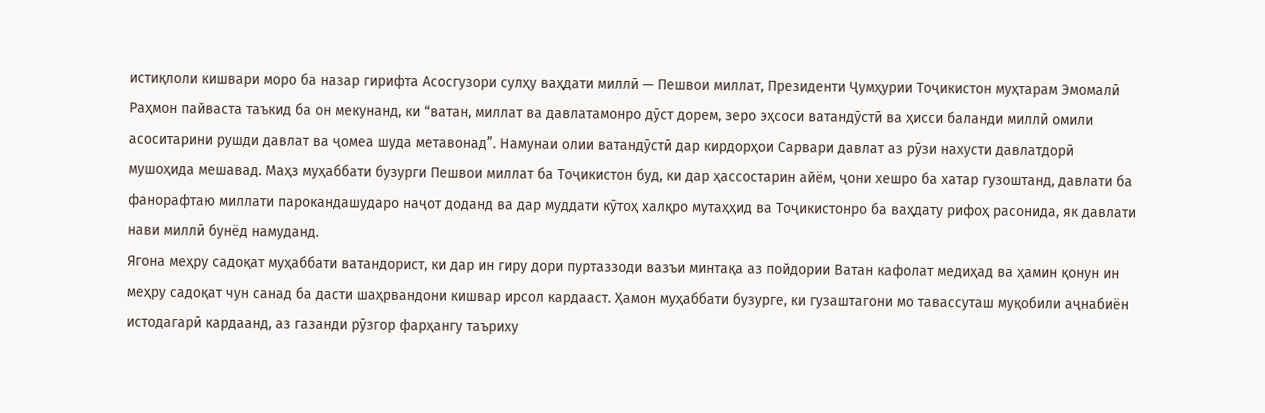истиқлоли кишвари моро ба назар гирифта Асосгузори сулҳу ваҳдати миллӣ — Пешвои миллат, Президенти Ҷумҳурии Тоҷикистон муҳтарам Эмомалӣ Раҳмон пайваста таъкид ба он мекунанд, ки “ватан, миллат ва давлатамонро дӯст дорем, зеро эҳсоси ватандӯстӣ ва ҳисси баланди миллӣ омили асоситарини рушди давлат ва ҷомеа шуда метавонад”. Намунаи олии ватандӯстӣ дар кирдорҳои Сарвари давлат аз рӯзи нахусти давлатдорӣ мушоҳида мешавад. Маҳз муҳаббати бузурги Пешвои миллат ба Тоҷикистон буд, ки дар ҳассостарин айём, ҷони хешро ба хатар гузоштанд, давлати ба фанорафтаю миллати парокандашударо наҷот доданд ва дар муддати кӯтоҳ халқро мутаҳҳид ва Тоҷикистонро ба ваҳдату рифоҳ расонида, як давлати нави миллӣ бунёд намуданд.
Ягона меҳру садоқат муҳаббати ватандорист, ки дар ин гиру дори пуртаззоди вазъи минтақа аз пойдории Ватан кафолат медиҳад ва ҳамин қонун ин меҳру садоқат чун санад ба дасти шаҳрвандони кишвар ирсол кардааст. Ҳамон муҳаббати бузурге, ки гузаштагони мо тавассуташ муқобили аҷнабиён истодагарӣ кардаанд, аз газанди рӯзгор фарҳангу таъриху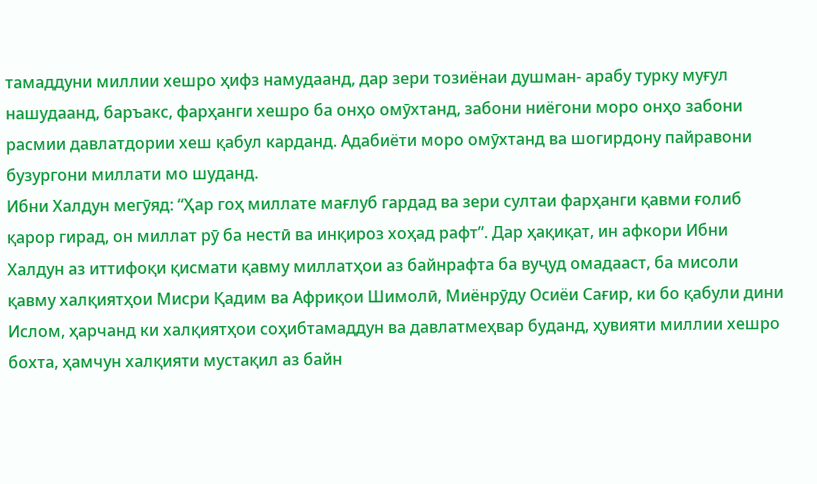тамаддуни миллии хешро ҳифз намудаанд, дар зери тозиёнаи душман- арабу турку муғул нашудаанд, баръакс, фарҳанги хешро ба онҳо омӯхтанд, забони ниёгони моро онҳо забони расмии давлатдории хеш қабул карданд. Адабиёти моро омӯхтанд ва шогирдону пайравони бузургони миллати мо шуданд.
Ибни Халдун мегӯяд: “Ҳар гоҳ миллате мағлуб гардад ва зери султаи фарҳанги қавми ғолиб қарор гирад, он миллат рӯ ба нестӣ ва инқироз хоҳад рафт”. Дар ҳақиқат, ин афкори Ибни Халдун аз иттифоқи қисмати қавму миллатҳои аз байнрафта ба вуҷуд омадааст, ба мисоли қавму халқиятҳои Мисри Қадим ва Африқои Шимолӣ, Миёнрӯду Осиёи Сағир, ки бо қабули дини Ислом, ҳарчанд ки халқиятҳои соҳибтамаддун ва давлатмеҳвар буданд, ҳувияти миллии хешро бохта, ҳамчун халқияти мустақил аз байн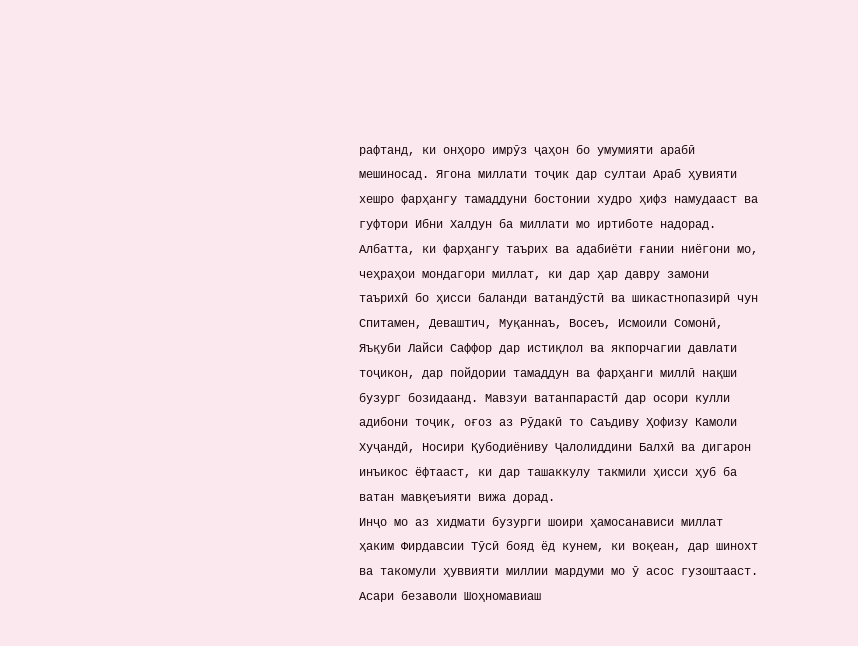рафтанд, ки онҳоро имрӯз ҷаҳон бо умумияти арабӣ мешиносад. Ягона миллати тоҷик дар султаи Араб ҳувияти хешро фарҳангу тамаддуни бостонии худро ҳифз намудааст ва гуфтори Ибни Халдун ба миллати мо иртиботе надорад. Албатта, ки фарҳангу таърих ва адабиёти ғании ниёгони мо, чеҳраҳои мондагори миллат, ки дар ҳар давру замони таърихӣ бо ҳисси баланди ватандӯстӣ ва шикастнопазирӣ чун Спитамен, Деваштич, Муқаннаъ, Восеъ, Исмоили Сомонӣ, Яъқуби Лайси Саффор дар истиқлол ва якпорчагии давлати тоҷикон, дар пойдории тамаддун ва фарҳанги миллӣ нақши бузург бозидаанд. Мавзуи ватанпарастӣ дар осори кулли адибони тоҷик, оғоз аз Рӯдакӣ то Саъдиву Ҳофизу Камоли Хуҷандӣ, Носири Қубодиёниву Ҷалолиддини Балхӣ ва дигарон инъикос ёфтааст, ки дар ташаккулу такмили ҳисси ҳуб ба ватан мавқеъияти вижа дорад.
Инҷо мо аз хидмати бузурги шоири ҳамосанависи миллат ҳаким Фирдавсии Тӯсӣ бояд ёд кунем, ки воқеан, дар шинохт ва такомули ҳуввияти миллии мардуми мо ӯ асос гузоштааст. Асари безаволи Шоҳномавиаш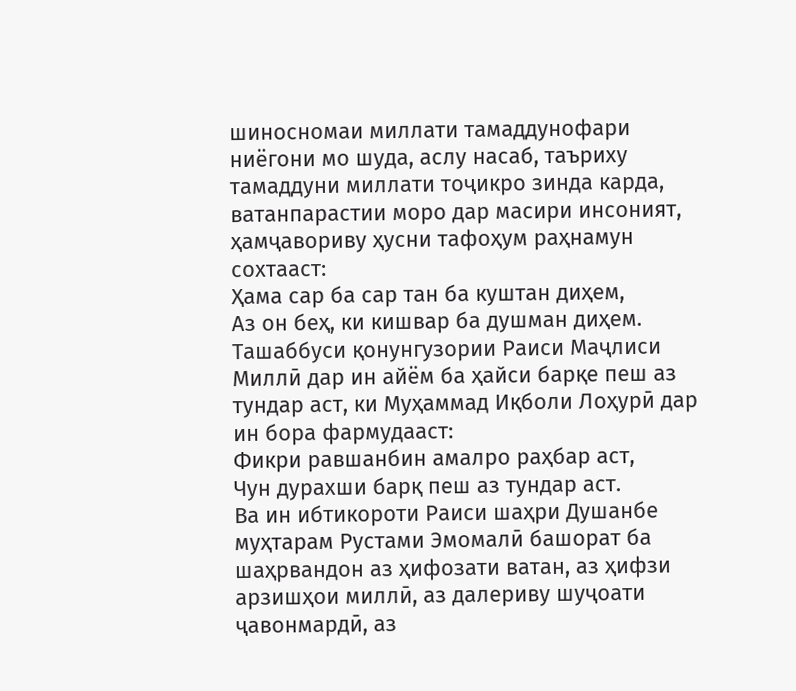шиносномаи миллати тамаддунофари ниёгони мо шуда, аслу насаб, таъриху тамаддуни миллати тоҷикро зинда карда, ватанпарастии моро дар масири инсоният, ҳамҷавориву ҳусни тафоҳум раҳнамун сохтааст:
Ҳама сар ба сар тан ба куштан диҳем,
Аз он беҳ, ки кишвар ба душман диҳем.
Ташаббуси қонунгузории Раиси Маҷлиси Миллӣ дар ин айём ба ҳайси барқе пеш аз тундар аст, ки Муҳаммад Иқболи Лоҳурӣ дар ин бора фармудааст:
Фикри равшанбин амалро раҳбар аст,
Чун дурахши барқ пеш аз тундар аст.
Ва ин ибтикороти Раиси шаҳри Душанбе муҳтарам Рустами Эмомалӣ башорат ба шаҳрвандон аз ҳифозати ватан, аз ҳифзи арзишҳои миллӣ, аз далериву шуҷоати ҷавонмардӣ, аз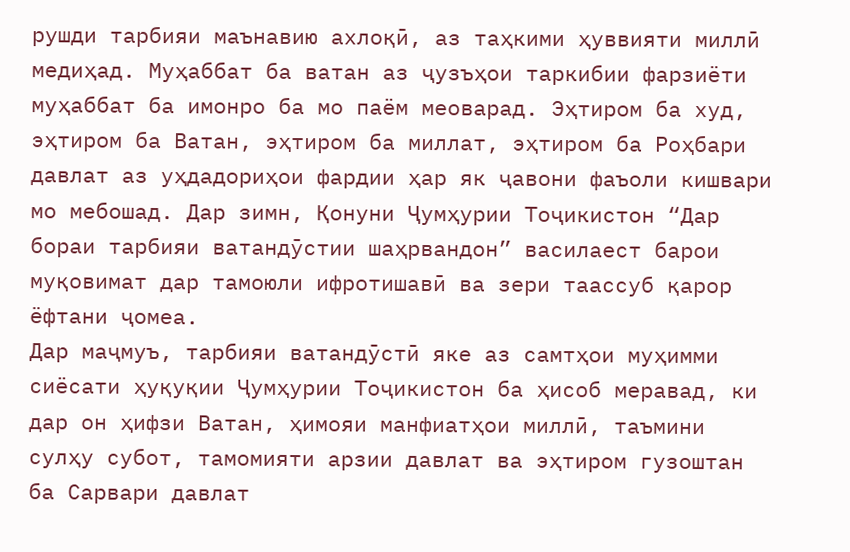рушди тарбияи маънавию ахлоқӣ, аз таҳкими ҳуввияти миллӣ медиҳад. Муҳаббат ба ватан аз ҷузъҳои таркибии фарзиёти муҳаббат ба имонро ба мо паём меоварад. Эҳтиром ба худ, эҳтиром ба Ватан, эҳтиром ба миллат, эҳтиром ба Роҳбари давлат аз уҳдадориҳои фардии ҳар як ҷавони фаъоли кишвари мо мебошад. Дар зимн, Қонуни Ҷумҳурии Тоҷикистон “Дар бораи тарбияи ватандӯстии шаҳрвандон” василаест барои муқовимат дар тамоюли ифротишавӣ ва зери таассуб қарор ёфтани ҷомеа.
Дар маҷмуъ, тарбияи ватандӯстӣ яке аз самтҳои муҳимми сиёсати ҳуқуқии Ҷумҳурии Тоҷикистон ба ҳисоб меравад, ки дар он ҳифзи Ватан, ҳимояи манфиатҳои миллӣ, таъмини сулҳу субот, тамомияти арзии давлат ва эҳтиром гузоштан ба Сарвари давлат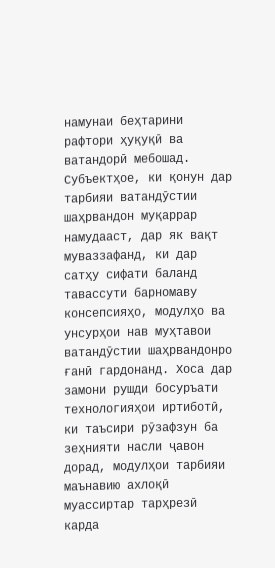намунаи беҳтарини рафтори ҳуқуқӣ ва ватандорӣ мебошад.
Субъектҳое, ки қонун дар тарбияи ватандӯстии шаҳрвандон муқаррар намудааст, дар як вақт муваззафанд, ки дар сатҳу сифати баланд тавассути барномаву консепсияҳо, модулҳо ва унсурҳои нав муҳтавои ватандӯстии шаҳрвандонро ғанӣ гардонанд. Хоса дар замони рушди босуръати технологияҳои иртиботӣ, ки таъсири рӯзафзун ба зеҳнияти насли ҷавон дорад, модулҳои тарбияи маънавию ахлоқӣ муассиртар тарҳрезӣ карда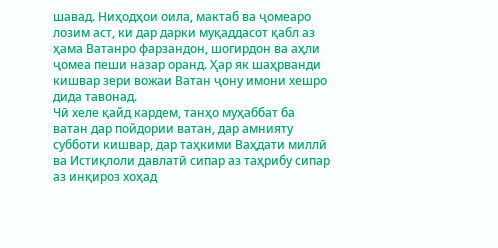шавад. Ниҳодҳои оила, мактаб ва ҷомеаро лозим аст, ки дар дарки муқаддасот қабл аз ҳама Ватанро фарзандон, шогирдон ва аҳли ҷомеа пеши назар оранд. Ҳар як шаҳрванди кишвар зери вожаи Ватан ҷону имони хешро дида тавонад.
Чӣ хеле қайд кардем, танҳо муҳаббат ба ватан дар пойдории ватан, дар амнияту субботи кишвар, дар таҳкими Ваҳдати миллӣ ва Истиқлоли давлатӣ сипар аз таҳрибу сипар аз инқироз хоҳад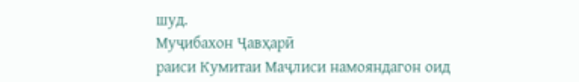шуд.
Муҷибахон Ҷавҳарӣ
раиси Кумитаи Маҷлиси намояндагон оид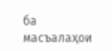ба
масъалаҳои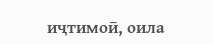иҷтимоӣ, оила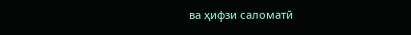ва ҳифзи саломатӣ